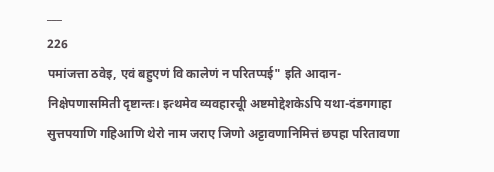___
226
पमांजत्ता ठवेइ, एवं बहुएणं वि कालेणं न परितप्पई" इति आदान-निक्षेपणासमिती दृष्टान्तः। इत्थमेव व्यवहारचूी अष्टमोद्देशकेऽपि यथा-दंडगगाहा सुत्तपयाणि गहिआणि थेरो नाम जराए जिणो अट्टावणानिमित्तं छपहा परितावणा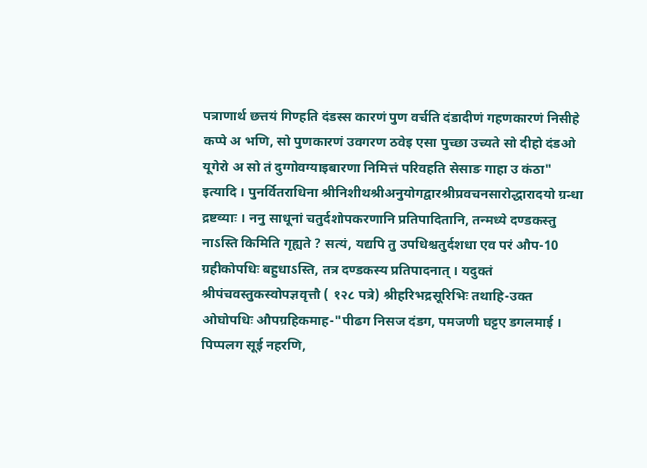पत्राणार्थ छत्तयं गिण्हति दंडस्स कारणं पुण वर्चति दंडादीणं गहणकारणं निसीहे कप्पे अ भणि, सो पुणकारणं उवगरण ठवेइ एसा पुच्छा उच्यते सो दीहो दंडओ यूगेरो अ सो तं दुग्गोवग्याइबारणा निमित्तं परिवहति सेसाङ गाहा उ कंठा" इत्यादि । पुनर्वितराधिना श्रीनिशीथश्रीअनुयोगद्वारश्रीप्रवचनसारोद्धारादयो ग्रन्धा द्रष्टव्याः । ननु साधूनां चतुर्दशोपकरणानि प्रतिपादितानि, तन्मध्ये दण्डकस्तु नाऽस्ति किमिति गृह्यते ? सत्यं, यद्यपि तु उपधिश्चतुर्दशधा एव परं औप-10 ग्रहीकोपधिः बहुधाऽस्ति, तत्र दण्डकस्य प्रतिपादनात् । यदुक्तं श्रीपंचवस्तुकस्वोपज्ञवृत्तौ ( १२८ पत्रे) श्रीहरिभद्रसूरिभिः तथाहि-उक्त ओघोपधिः औपग्रहिकमाह-"पीढग निसज दंडग, पमजणी घट्टए डगलमाई । पिप्पलग सूई नहरणि,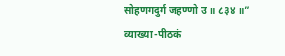सोहणगदुर्ग जहण्णो उ ॥ ८३४ ॥” व्याख्या-पीठकं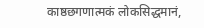काष्ठछगणात्मकं लोकसिद्धमानं,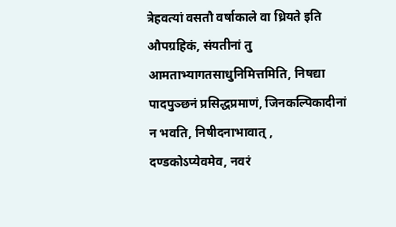त्रेहवत्यां वसतौ वर्षाकाले वा ध्रियते इति औपग्रहिकं, संयतीनां तु आमताभ्यागतसाधुनिमित्तमिति, निषद्या पादपुञ्छनं प्रसिद्धप्रमाणं, जिनकल्पिकादीनां न भवति, निषीदनाभावात् , दण्डकोऽप्येवमेव, नवरं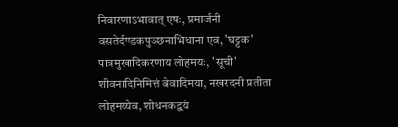निवारणाऽभावात् एषः, प्रमार्जनी वसतेर्दण्डकपुञ्छनाभिधाना एव, 'घट्टक' पात्रमुखादिकरणाय लोहमयः, 'सूची' शीवनादिनिमित्तं बेवादिमया, नखरदनी प्रतीता लोहमय्येव, शोधनकद्वयं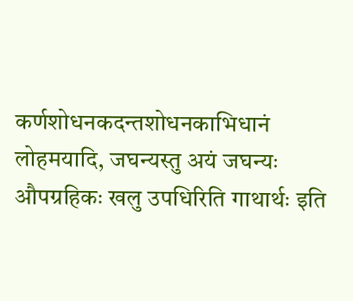कर्णशोधनकदन्तशोधनकाभिधानं लोहमयादि, जघन्यस्तु अयं जघन्यः औपग्रहिकः खलु उपधिरिति गाथार्थः इति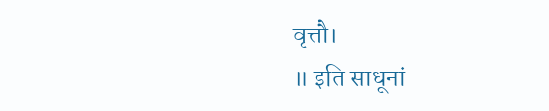वृत्तौ।
॥ इति साधूनां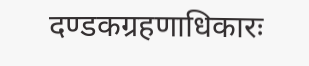दण्डकग्रहणाधिकारः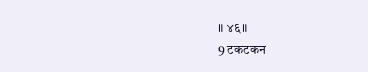॥ ४६॥
9 टकटकन